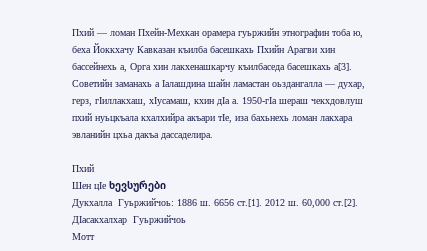Пхий — ломан Пхейн-Мехкан орамера гуьржийн этнографин тоба ю, беха Йоккхачу Кавказан къилба басешкахь Пхийн Арагви хин бассейнехь а, Орга хин лакхенашкарчу къилбаседа басешкахь а[3]. Советийн заманахь а Iалашдина шайн ламастан оьздангалла — духар, герз, гIиллакхаш, хIусамаш, кхин дIа а. 1950-гIа шераш чекхдовлуш пхий нуьцкъала кхалхийра акъари тIе, иза бахьнехь ломан лакхара эвланийн цхьа дакъа дассаделира.

Пхий
Шен цӀе ხევსურები
Дукхалла  Гуьржийчоь: 1886 ш. 6656 ст.[1]. 2012 ш. 60,000 ст.[2].
ДIасакхалхар  Гуьржийчоь
Мотт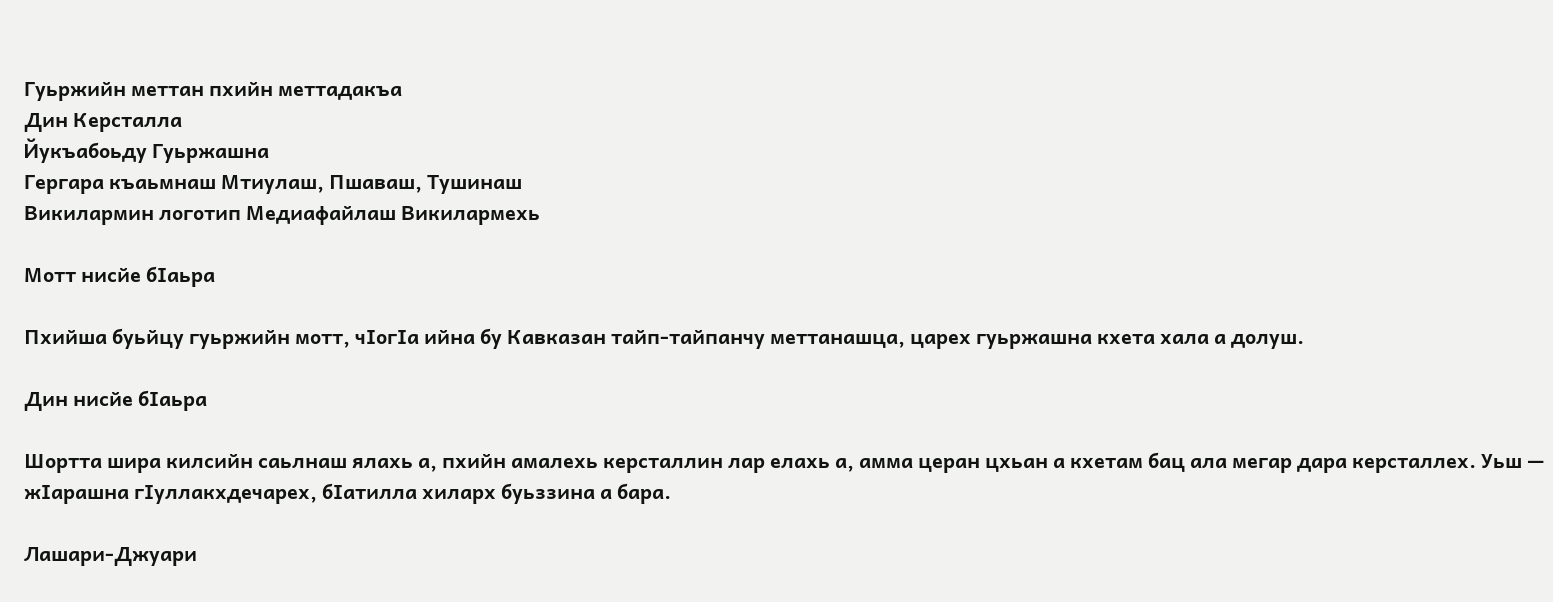Гуьржийн меттан пхийн меттадакъа
Дин Керсталла
Йукъабоьду Гуьржашна
Гергара къаьмнаш Мтиулаш, Пшаваш, Тушинаш
Викилармин логотип Медиафайлаш Викилармехь

Мотт нисйе бӀаьра

Пхийша буьйцу гуьржийн мотт, чIогIа ийна бу Кавказан тайп-тайпанчу меттанашца, царех гуьржашна кхета хала а долуш.

Дин нисйе бӀаьра

Шортта шира килсийн саьлнаш ялахь а, пхийн амалехь керсталлин лар елахь а, амма церан цхьан а кхетам бац ала мегар дара керсталлех. Уьш — жӀарашна гӀуллакхдечарех, бӀатилла хиларх буьззина а бара.

Лашари-Джуари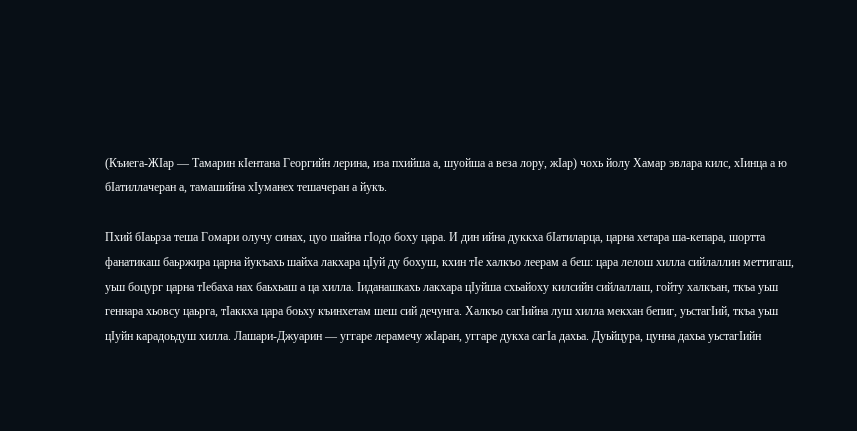(Къиега-ЖӀар — Тамарин кӀентана Георгийн лерина, иза пхийша а, шуойша а веза лору, жӀар) чохь йолу Хамар эвлара килс, хӀинца а ю бӀатиллачеран а, тамашийна хӀуманех тешачеран а йукъ.

Пхий бӀаьрза теша Гомари олучу синах, цуо шайна гӀодо боху цара. И дин ийна дуккха бӀатиларца, царна хетара ша-кепара, шортта фанатикаш баьржира царна йукъахь шайха лакхара цӀуй ду бохуш, кхин тӀе халкъо леерам а беш: цара лелош хилла сийлаллин меттигаш, уьш боцург царна тӀебаха нах баьхьаш а ца хилла. Ӏиданашкахь лакхара цӀуйша схьайоху килсийн сийлаллаш, гойту халкъан, ткъа уьш геннара хьовсу цаьрга, тӀаккха цара боьху къинхетам шеш сий дечунга. Халкъо сагӀийна луш хилла мекхан бепиг, уьстaгӀий, ткъа уьш цӀуйн карадоьдуш хилла. Лашари-Джуарин — уггаре лерамечу жӀаран, уггаре дукха сагӀа дахьа. Дуьйцура, цунна дахьа уьстагӀийн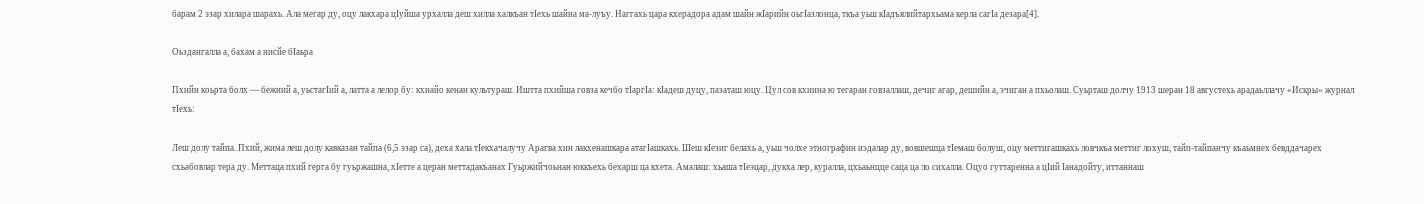барам 2 эзар хилара шарахь. Ала мегар ду, оцу лакхара цӀуйша урхалла деш хилла халкъан тӀехь шайна ма-луъу. Наггахь цара кхерадора адам шайн жӀарийн оьгӀазлонца, ткъа уьш кӀадъялийтархьама керла сагӀа дезара[4].

Оьздангалла а, бахам а нисйе бӀаьра

Пхийн коьрта болх — бежний а, уьстагIий а, латта а лелор бу: кхиайо кенан культураш. Иштта пхийша говза кечбо тIаргIа: кIадеш дуцу, пазаташ юцу. Цул сов кхиина ю тегаран говзаллаш, дечиг агар, дешийн а, эчиган а пхьолаш. Суьрташ долчу 1913 шеран 18 августехь арадаьллачу «Искры» журнал тIехь:

Леш долу тайпа. Пхий, жима леш долу кавказан тайпа (6,5 эзар са), деха хала тIекхачалучу Арагва хин лакхенашкара атагIашкахь. Шеш кIезиг белахь а, уьш чолхе этнографин иэдалар ду, вовшешца тIемаш болуш, оцу меттигашкахь ловчкъа меттиг лохуш, тайп-тайпанчу къаьмнех бевддачарех схьабовлар тера ду. Меттаца пхий герга бу гуьржашна, хIетте а церан меттадакъанах Гуьржийчоьнан юккъехь бехарш ца кхета. Амалаш: хьаша тIеэцар, дукха лер, куралла, цхьаьнцце саца ца ло сихалла. Оцуо гуттаренна а цIий Iанадойту, иттаннаш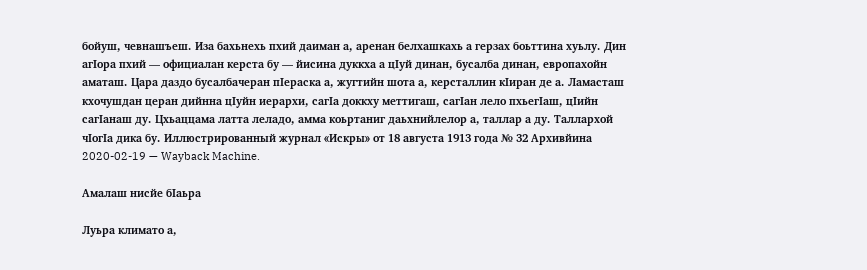бойуш, чевнашъеш. Иза бахьнехь пхий даиман а, аренан белхашкахь а герзах боьттина хуьлу. Дин агIора пхий — официалан керста бу — йисина дуккха а цIуй динан, бусалба динан, европахойн аматаш. Цара даздо бусалбачеран пIераска а, жугтийн шота а, керсталлин кIиран де а. Ламасташ кхочушдан церан дийнна цIуйн иерархи, сагIа доккху меттигаш, сагIан лело пхьегIаш, цIийн сагIанаш ду. Цхьаццама латта леладо, амма коьртаниг даьхнийлелор а, таллар а ду. Таллархой чIогIа дика бу. Иллюстрированный журнал «Искры» от 18 августа 1913 года № 32 Архивйина 2020-02-19 — Wayback Machine.

Амалаш нисйе бӀаьра

Луьра климато а,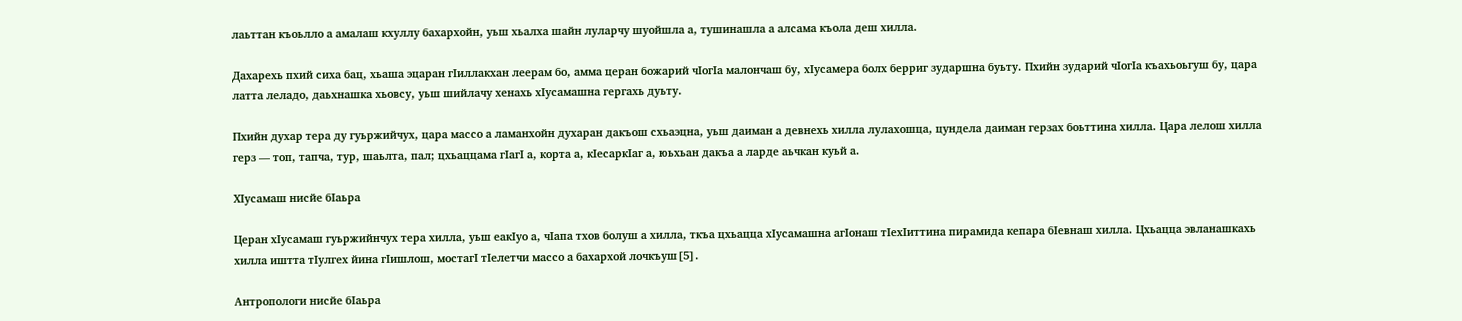лаьттан къоьлло а амалаш кхуллу бахархойн, уьш хьалха шайн луларчу шуойшла а, тушинашла а алсама къола деш хилла.

Дахарехь пхий сиха бац, хьаша эцаран гIиллакхан леерам бо, амма церан божарий чIогIа малончаш бу, хӀусамера болх берриг зударшна буьту. Пхийн зударий чIогIа къахьоьгуш бу, цара латта леладо, даьхнашка хьовсу, уьш шийлачу хенахь хIусамашна гергахь дуьту.

Пхийн духар тера ду гуьржийчух, цара массо а ламанхойн духаран дакъош схьаэцна, уьш даиман а девнехь хилла лулахошца, цундела даиман герзах боьттина хилла. Цара лелош хилла герз — топ, тапча, тур, шаьлта, пал; цхьаццама гIагI а, корта а, кIесаркIаг а, юьхьан дакъа а ларде аьчкан куьй а.

ХӀусамаш нисйе бӀаьра

Церан хIусамаш гуьржийнчух тера хилла, уьш еакIуо а, чIапа тхов болуш а хилла, ткъа цхьацца хIусамашна агIонаш тIехIиттина пирамида кепара бIевнаш хилла. Цхьацца эвланашкахь хилла иштта тIулгех йина гIишлош, мостагI тIелетчи массо а бахархой лочкъуш[5].

Антропологи нисйе бӀаьра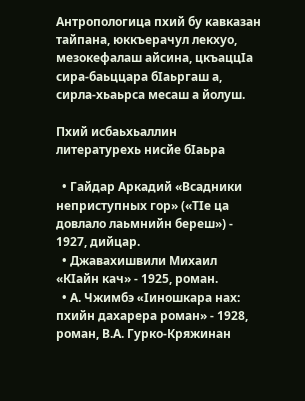Антропологица пхий бу кавказан тайпана, юккъерачул лекхуо, мезокефалаш айсина, цкъаццIа сира-баьццара бIаьргаш а, сирла-хьаьрса месаш а йолуш.

Пхий исбаьхьаллин литературехь нисйе бӀаьра

  • Гайдар Аркадий «Всадники неприступных гор» («ТIе ца довлало лаьмнийн береш») - 1927, дийцар.
  • Джавахишвили Михаил «КIайн кач» - 1925, роман.
  • А. Чжимбэ «Iиношкара нах: пхийн дахарера роман» - 1928, роман, В.А. Гурко-Кряжинан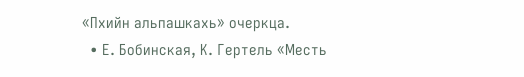«Пхийн альпашкахь» очеркца.
  • Е. Бобинская, К. Гертель «Месть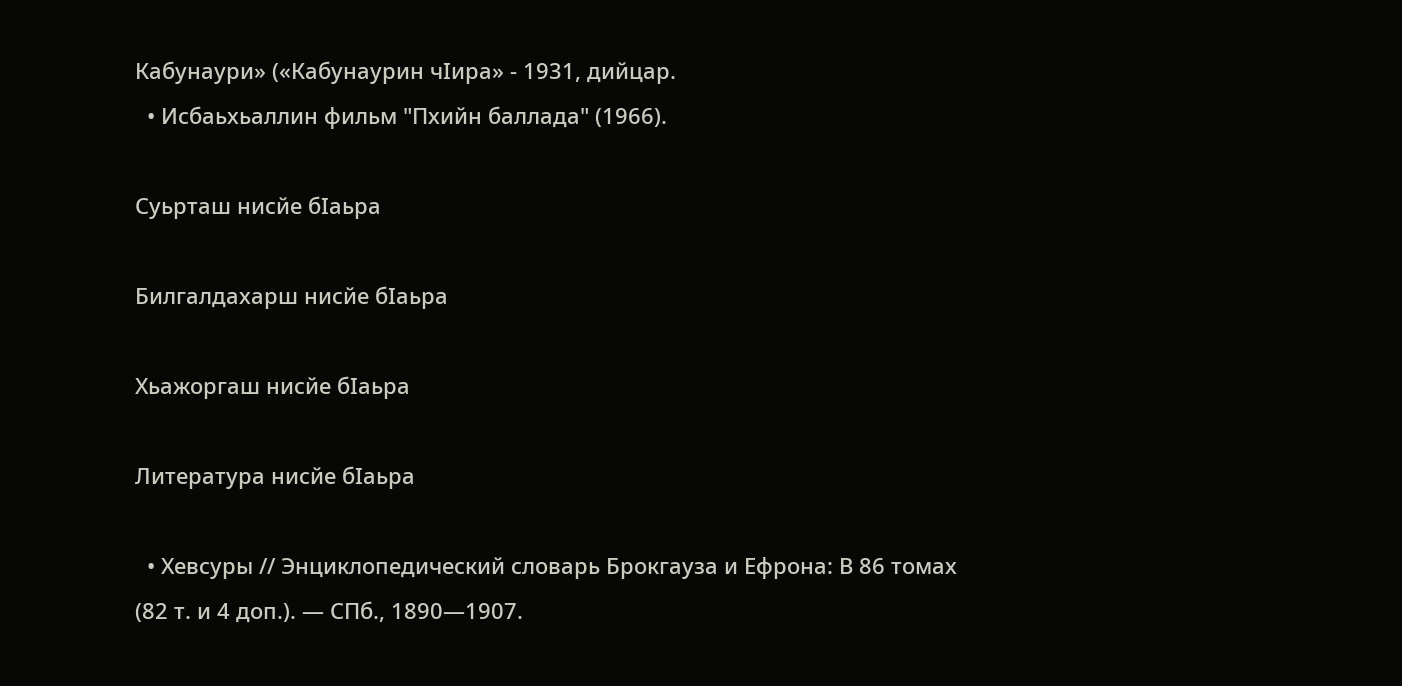Кабунаури» («Кабунаурин чIира» - 1931, дийцар.
  • Исбаьхьаллин фильм "Пхийн баллада" (1966).

Суьрташ нисйе бӀаьра

Билгалдахарш нисйе бӀаьра

Хьажоргаш нисйе бӀаьра

Литература нисйе бӀаьра

  • Хевсуры // Энциклопедический словарь Брокгауза и Ефрона: В 86 томах (82 т. и 4 доп.). — СПб., 1890—1907.